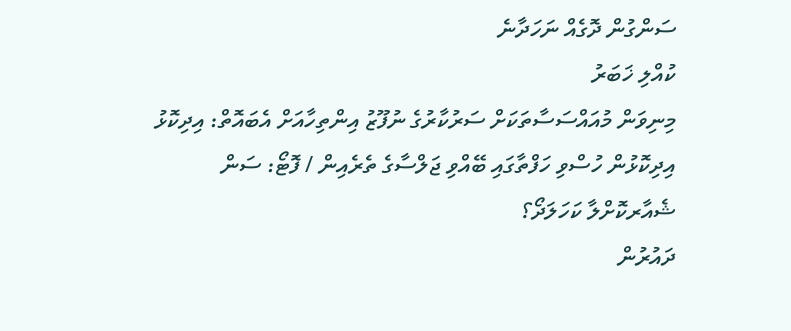ސަންގުން ދޮގެއް ނަހަދާނެ
ކުއްލި ޚަބަރު
މިނިވަން މުއައްސަސާތަކަށް ސަރުކާރުގެ ނުފޫޒު އިންތިހާއަށް އެބައޮތް: އިދިކޮޅު
އިދިކޮޅުން ހުސްވި ހަފްތާގައި ބޭއްވި ޖަލްސާގެ ތެރެއިން / ފޮޓޯ: ސަން
ޝެއާރކޮށްލާ ކަހަލަދޯ؟
ދައުރުން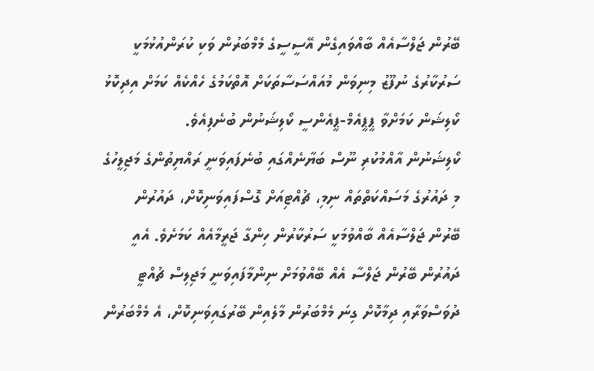ބޭރުން ޖަލްސާއެއް ބާއްވައިގެން އޭސީސީގެ މެމްބަރުން ވަކި ކުރަންއުޅުމަކީ ސަރުކާރުގެ ނުފޫޒު މިނިވަން މުއައްސަސާތަކަށް އޮތްކަމުގެ ހެއްކެއް ކަމަށް އިދިކޮޅު ކޯލިޝަން ކަމަށްވާ ޕީޕީއެމް-ޕީއެންސީ ކޯލިޝަނުން ބުނެފިއެވެ.
ކޯލިޝަނުން އާއްމުކުރި ނޫސް ބަޔާނެއްގައި ބުނެފައިވަނީ ރައްޔިތުންގެ މަޖިލީހުގެ މި ދައުރުގެ މަސައްކަތްތައް ނިމި، ޗުއްޓިއަށް ގޮސްފައިވަނިކޮށް، ދައުރުން ބޭރުން ޖަލްސާއެއް ބާއްވުމަކީ ސަރުކާރުން ހިންގާ ޖަރީމާއެއް ކަމަށެވެ. އެއީ ދައުރުން ބޭރުން ޖަލްސާ އެއް ބޭއްވުމަށް ނިންމާފައިވަނީ މަޖިލިސް ޗުއްޓީ ދުވަސްވަރާއި ދިމާކޮށް ގިނަ މެމްބަރުން މާލެއިން ބޭރުގައިވަނިކޮށް، އެ މެމްބަރުން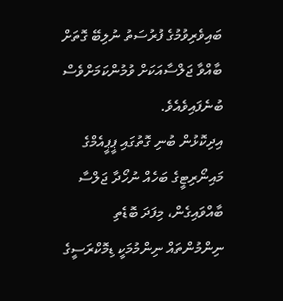ބައިވެރިވުމުގެ ފުރުސަތު ނުލިބޭ ގޮތަށް ބާއްވާ ޖަލްސާއަކަށް ވުމުންކަމަށްވެސް ބުނެފައިވެއެވެ.
އިދިކޮޅުން ބުނި ގޮތުގައި ޕީޕީއެމްގެ މައިނޯރިޓީގެ ބަހެއް ނުހޯދާ ޖަލްސާ ބާއްވައިގެން، މިފަދަ ބޮޑެތި ނިންމުންތައް ނިންމުމަކީ ޑިމޮކްރަސީގެ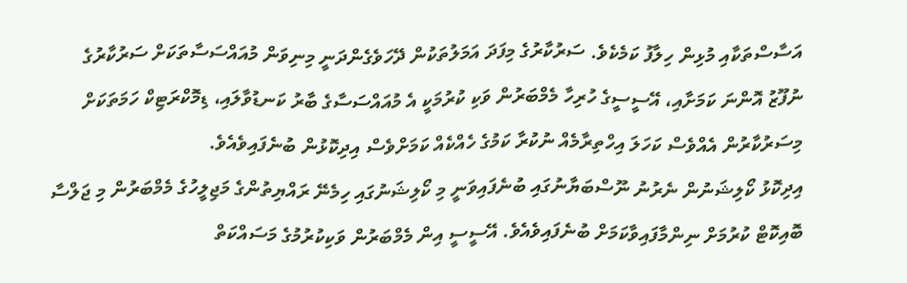އަސާސްތަކާއި މުޅިން ހިލާފު ކަމެކެވެ. ސަރުކާރުގެ މިފަދަ އަމަލުތަކުން ދޭހަވެގެންދަނީ މިނިވަން މުއައްސަސާތަކަށް ސަރުކާރުގެ ނުފޫޒު އޮންނަ ކަމަށާއި، އޭސީސީގެ ހުރިހާ މެމްބަރުން ވަކި ކުރުމަކީ އެ މުއައްސަސާގެ ބާރު ކަނޑުވާލައި، ޑިމޮކްރަޓިކް ހަމަތަކަށް މިސަރުކާރުން އެއްވެސް ކަހަލަ އިހްތިރާމެއް ނުކުރާ ކަމުގެ ހެއްކެއް ކަމަށްވެސް އިދިކޮޅުން ބުނެފައިވެއެވެ.
އިދިކޮޅު ކޯލިޝަނުން ނެރުނު ނޫސްބަޔާނުގައި ބުނެފައިވަނީ މި ކޯލިޝަނުގައި ހިމެނޭ ރައްޔިތުންގެ މަޖިލީހުގެ މެމްބަރުން މި ޖަލްސާ ބޮއިކޮޓް ކުރުމަށް ނިންމާފައިވާކަމަށް ބުނެފައިވެއެވެ. އޭސީސީ އިން މެމްބަރުން ވަކިކުރުމުގެ މަސައްކަތް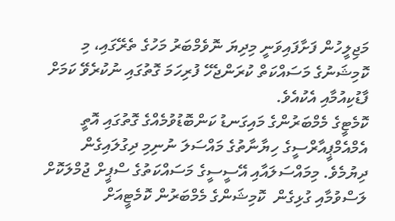މަޖިލީހުން ފަށާފައިވަނީ މިދިޔަ ނޮވެމްބަރު މަހުގެ ތެރޭގައި، މި ކޮމިޝަނުގެ މަސައްކަތް ކުރަންޖެހޭ ފުރިހަމަ ގޮތުގައި ނުކުރެވޭ ކަމަށް ފާޑުކިއުމާއި އެކުއެވެ.
ކޮމެޓީގެ މެމްބަރުންގެ މައިގަނޑު ކަންބޮޑުވުމެއްގެ ގޮތުގައި އޮތީ އެމްއެމްޕީއާރްސީގެ ހިޔާނާތުގެ މައްސަލަ ނުނިމި ދިގުލައިގެން ދިޔުމެވެ. މިމައްސަލައާއި އޭސީސީގެ މަސައްކަތުގެ ސްޕީށް ޖުމްލަކޮށް ލަސްވުމާއި ގުޅިގެން  ކޮމިޝަންގެ މެމްބަރުން ކޮމެޓީއަށް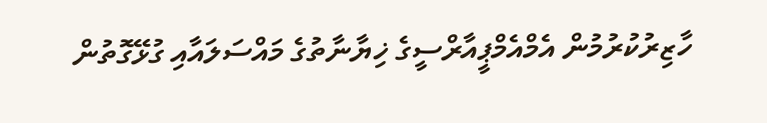ހާޒިރުކުރުމުން އެމްއެމްޕީއާރްސީގެ ޚިޔާނާތުގެ މައްސަލައާއި ގުޅޭގޮތުން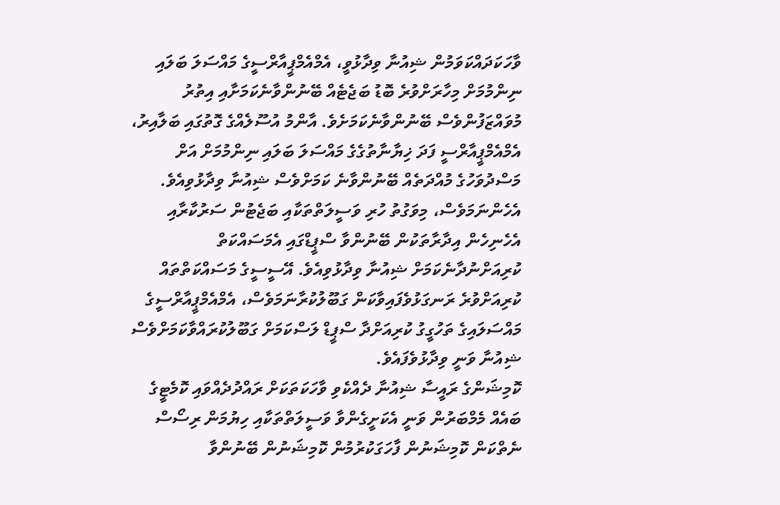ވާހަކަދައްކަވަމުން ޝިއުނާ ވިދާޅުވީ، އެމްއެމްޕީއާރްސީގެ މައްސަލަ ބަލައި ނިންމުމަށް މިހާރަށްވުރެ ބޮޑު ބަޖެޓެއް ބޭނުންވާނެކަމަށާއި އިތުރު މުވައްޒަފުންވެސް ބޭނުންވާނެކަމަށެވެ. އާންމު އުސޫލެއްގެ ގޮތުގައި ބަލާއިރު، އެމްއެމްޕީއާރްސީ ފަދަ ޚިޔާނާތުގެގެ މައްސަލަ ބަލައި ނިންމުމަށް އަށް މަސްދުވަހުގެ މުއްދަތެއް ބޭނުންވާނެ ކަމަށްވެސް ޝިއުނާ ވިދާޅުވިއެވެ. އެހެންނަމަވެސް، މިވަގުތު ހުރި ވަސީލަތްތަކާއި ބަޖެޓުން ސަރުކާރާއި އެހެނިހެން އިދާރާތަކުން ބޭނުންވާ ސްޕީޑްގައި އެމަސައްކަތް ކުރިއަށްނުދާނެކަމަށް ޝިއުނާ ވިދާޅުވިއެވެ. އޭސީސީގެ މަސައްކަތްތައް ކުރިއަށްވުރެ ރަނގަޅުވެފައިވާކަން ގަބޫލުކުރާނަމަވެސް، އެމްއެމްޕީއާރްސީގެ މައްސަލައިގެ ތަހުގީގު ކުރިއަށްދާ ސްޕީޑް ލަސްކަމަށް ގަބޫލުކުރައްވާކަމަށްވެސް ޝިއުނާ ވަނީ ވިދާޅުވެފައެވެ.
ކޮމިޝަންގެ ރައީސާ ޝިއުނާ ދެއްކެވި ވާހަކަތަކަށް ރައްދުދެއްވައި ކޮމެޓީގެ ބައެއް މެމްބަރުން ވަނީ އެކަށީގެންވާ ވަސީލަތްތަކާއި ހިޔުމަން ރިސޯސް ނެތްކަން ކޮމިޝަނުން ފާހަގަކުރުމުން ކޮމިޝަނުން ބޭނުންވާ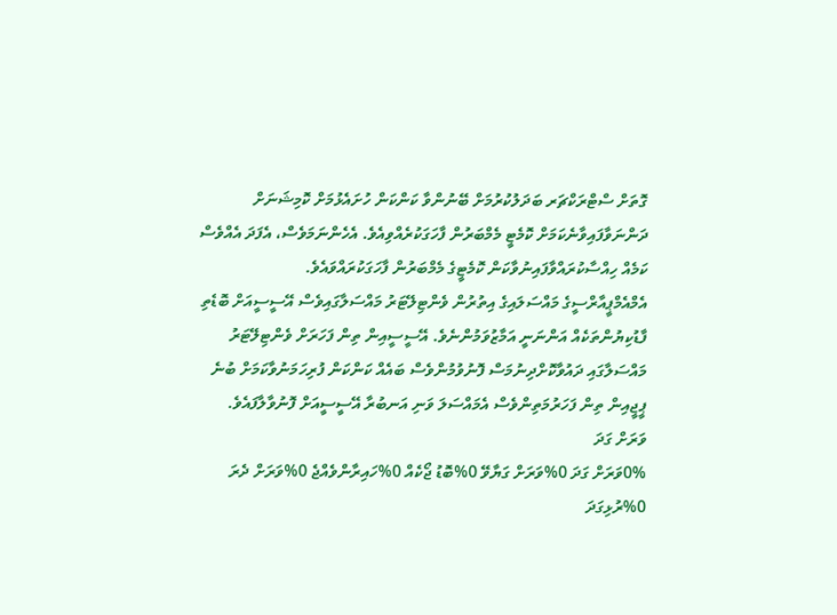ގޮތަށް ސްޓްރަކްޗަރ ބަދަލުކުރުމަށް ބޭނުންވާ ކަންކަން ހުށައެޅުމަށް ކޮމިޝަނަށް ދަންނަވާފައިވާނެކަމަށް ކޮމެޓީ މެމްބަރުން ފާހަގަކުރެއްވިއެވެ. އެހެންނަމަވެސް، އެފަދަ އެއްވެސް ކަމެއް ހިއްސާކުރައްވާފައިނުވާކަން ކޮމެޓީގެ މެމްބަރުން ފާހަގަކުރައްވައެވެ.
އެމްއެމްޕީއާރްސީގެ މައްސަލައިގެ އިތުރުން ވެންޓިލޭޓަރު މައްސަލާގައިވެސް އޭސީސީއަށް ބޮޑެތި ފާޑުކިޔުންތަކެއް އަންނަނީ އަމާޒުވަމުންނެވެ. އޭސީސީއިން ތިން ފަހަރަށް ވެންޓިލޭޓަރު މައްސަލާގައި ދައުވާކޮށްދިނުމަސް ފޮނުވުމުންވެސް ބައެއް ކަންކަން ފުރިހަމަނުވާކަމަށް ބުނެ ޕީޖީއިން ތިން ފަހަރުމަތިންވެސް އެމައްސަލަ ވަނި އަނބުރާ އޭސީސީއަށް ފޮނުވާލާފައެވެ.
ވަރަށް ގަދަ
0%ވަރަށް ގަދަ 0%ވަރަށް ގަޔާވޭ 0%ބޮޑު ޖޯކެއް 0%ހައިރާންވެއްޖެ 0%ވަރަށް ދެރަ 0%ރުޅިގަދަ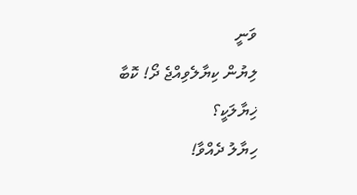ވަނީ
ލިޔުން ކިޔާލެވިއްޖެ ދޯ! ކޮބާ ޚިޔާލަކީ؟
ހިޔާލު ދެއްވާ!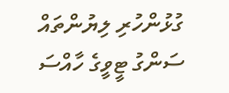ގުޅުންހުރި ލިޔުންތައް
ސަންގު ޓީވީގެ ހާއްސަ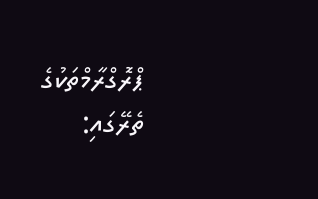ޕްރޮގްރާމްތަކުގެ ތެރޭގައި: